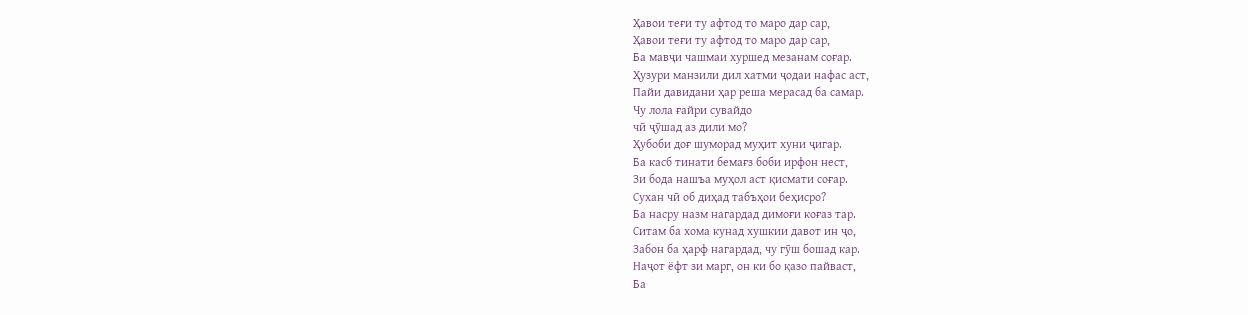Ҳавои теғи ту афтод то маро дар сар,
Ҳавои теғи ту афтод то маро дар сар,
Ба мавҷи чашмаи хуршед мезанам соғар.
Ҳузури манзили дил хатми ҷодаи нафас аст,
Пайи давидани ҳар реша мерасад ба самар.
Чу лола ғайри сувайдо
чӣ ҷӯшад аз дили мо?
Ҳубоби доғ шуморад муҳит хуни ҷигар.
Ба касб тинати бемағз боби ирфон нест,
Зи бода нашъа муҳол аст қисмати соғар.
Сухан чӣ об диҳад табъҳои беҳисро?
Ба насру назм нагардад димоғи коғаз тар.
Ситам ба хома кунад хушкии давот ин ҷо,
Забон ба ҳарф нагардад, чу гӯш бошад кар.
Наҷот ёфт зи марг, он ки бо қазо пайваст,
Ба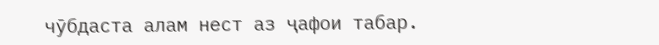чӯбдаста алам нест аз ҷафои табар.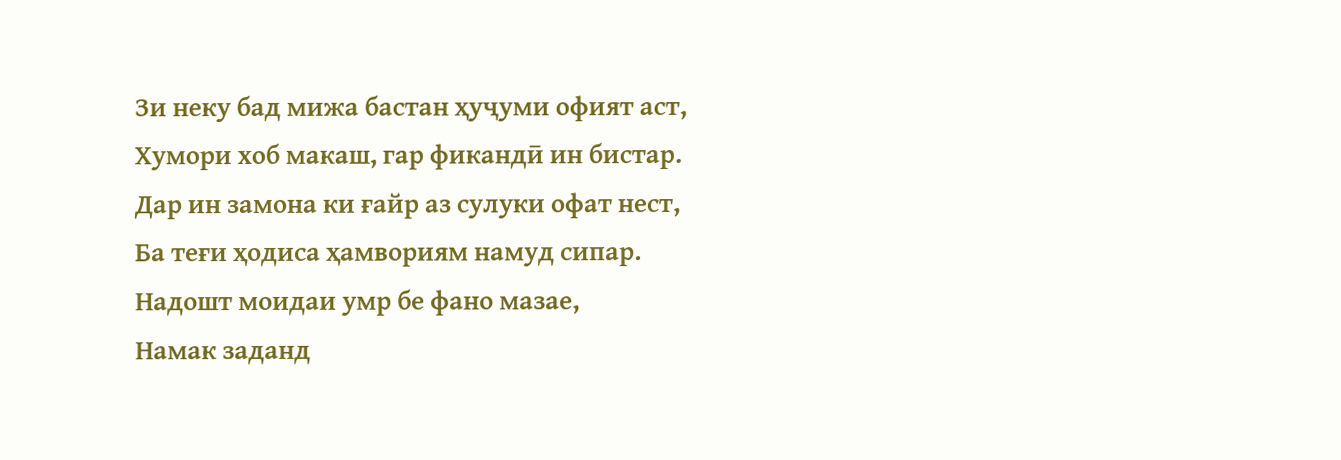Зи неку бад мижа бастан ҳуҷуми офият аст,
Хумори хоб макаш, гар фикандӣ ин бистар.
Дар ин замона ки ғайр аз сулуки офат нест,
Ба теғи ҳодиса ҳамвориям намуд сипар.
Надошт моидаи умр бе фано мазае,
Намак заданд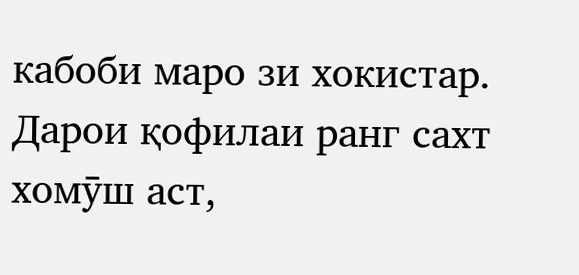кабоби маро зи хокистар.
Дарои қофилаи ранг сахт хомӯш аст,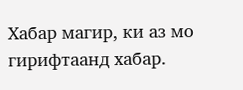Хабар магир, ки аз мо гирифтаанд хабар.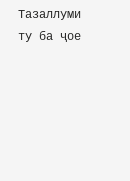Тазаллуми ту ба ҷое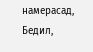намерасад, Бедил,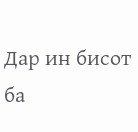Дар ин бисот ба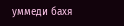уммеди бахя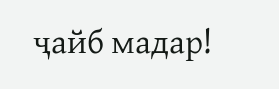ҷайб мадар!